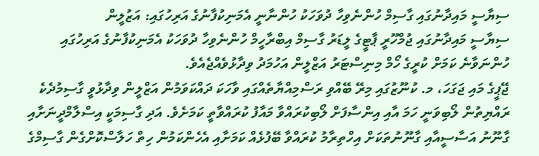ސިޔާސީ މައިދާނުގައި ގާސިމް ހުންނެވިހާ ދުވަހަކު ހުންނާނީ އެމަނިކުފާނުގެ އަރިހުގައި: އަޒުލީން
ސިޔާސީ މައިދާނުގައި ޖުމްހޫރީ ޕާޓީގެ ލީޑަރު ގާސިމް އިބްރާހީމް ހުންނެވިހާ ދުވަހަކު އެމަނިކުފާނުގެ އަރިހުގައި ހުންނަވާނެ ކަމަށް ކުރީގެ ހޯމް މިނިސްޓަރު އަޒްލީން އަހުމަދު ވިދާޅުވެއްޖެއެވެ.
ޖޭޕީގެ މައި ޖަގަހަ، މ. ކުނޫޒުގައި މިރޭ ބޭއްވި ރަސްމިއްޔާތެއްގައި ވާހަކަ ދައްކަވަމުން އަޒްލީން ވިދާޅުވީ ގާސިމުދެކެ ރައްޔިތުން ލޯބިވަނީ ހަމަ އާއި އިންސާފަށް ލޯބިކުރައްވާ މައާފު ކުރައްވާތީ ކަމަށެވެ. އަދި ގާސިމަކީ އިސްލާމްދީނަށާއި ގާނޫނު އަސާސީއާއި ގާނޫނުތަކަށް އިހްތިރާމު ކުރައްވާ ބޭފުޅެއް ކަމަށާއި އެހެންކަމުން ހިތް ހަލާސްކޮށްގެން ގާސިމްގެ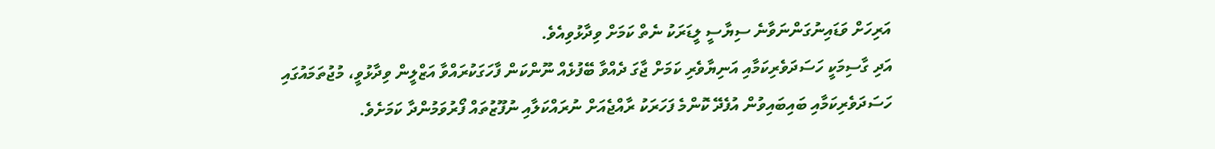އަރިހަށް ވަޑައިނުގަންނަވާނެ ސިޔާސީ ލީޑަރަކު ނެތް ކަމަށް ވިދާޅުވިއެވެ.
އަދި ގާސިމަކީ ހަސަދަވެރިކަމާއި އަނިޔާވެރި ކަމަށް ޖާގަ ދެއްވާ ބޭފުޅެއް ނޫންކަން ފާހަގަކުރައްވާ އަޒްލީން ވިދާޅުވީ، މުޖުތަމައުގައި ހަސަދަވެރިކަމާއި ބައިބައިވުން އުފެދޭ ކޮންމެ ފަހަރަކު ރާއްޖެއަށް ނުރައްކަލާއި ނުފޫޒުތައް ފޯރުވަމުންދާ ކަމަށެވެ.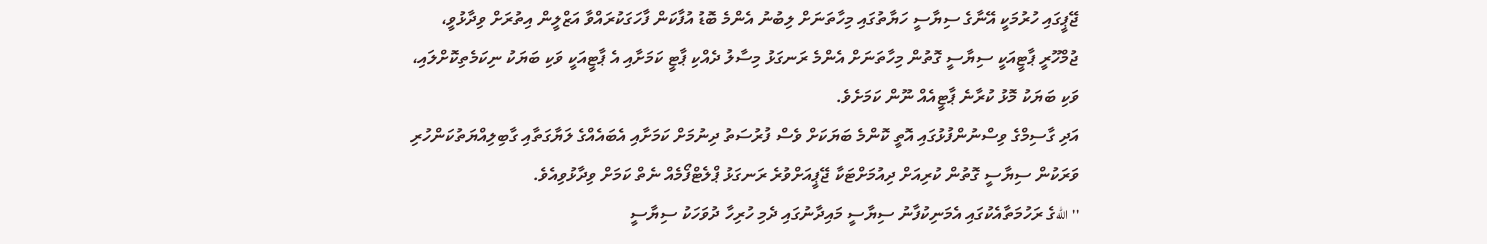ޖޭޕީގައި ހުރުމަކީ އޭނާގެ ސިޔާސީ ހަޔާތުގައި މިހާތަނަށް ލިބުނު އެންމެ ބޮޑު އުފާކަން ފާހަގަކުރައްވާ އަޒްލީން އިތުރަށް ވިދާޅުވީ، ޖުމްހޫރީ ޕާޓީއަކީ ސިޔާސީ ގޮތުން މިހާތަނަށް އެންމެ ރަނގަޅު މިސާލު ދެއްކި ޕާޓީ ކަމަށާއި އެ ޕާޓީއަކީ ވަކި ބަޔަކު ނިކަމެތިކޮށްލައި، ވަކި ބަޔަކު މޮޅު ކުރާނެ ޕާޓީއެއް ނޫން ކަމަށެވެ.
އަދި ގާސިމްގެ ވިސްނުންފުޅުގައި އޮތީ ކޮންމެ ބަޔަކަށް ވެސް ފުރުސަތު ދިނުމަށް ކަމަށާއި އެބައެއްގެ ލަޔާގަތާއި ގާބިލިއްޔަތުކަންހުރި ވަރަކުން ސިޔާސީ ގޮތުން ކުރިއަށް ދިއުމަށްޓަކާ ޖޭޕީއަށްވުރެ ރަނގަޅު ޕްލެޓްފޯމެއް ނެތް ކަމަށް ވިދާޅުވިއެވެ.
''اللهގެ ރަހުމަތާއެކުގައި އެމަނިކުފާނު ސިޔާސީ މައިދާނުގައި ދެމި ހުރިހާ ދުވަހަކު ސިޔާސީ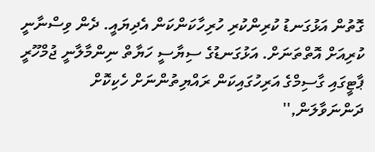ގޮތުން އަޅުގަނޑު ކުރިންކުރި ހުރިހާކަންކަން އެދިޔައީ. ދެން ވިސްނާނީ ކުރިއަށް އޮތްތަނަށް. އަޅުގަނޑުގެ ސިޔާސީ ހަޔާތް ނިންމާލާނީ ޖުމްހޫރީ ޕާޓީގައި ގާސިމްގެ އަރިހުގައިކަން ރައްޔިތުންނަށް ހެކިކޮށް ދަންނަވާލަން,''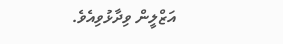އަޒްލީން ވިދާޅުވިއެވެ.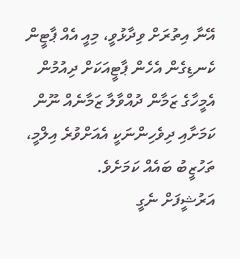އޭނާ އިތުރަށް ވިދާޅުވީ، މިއީ އެއް ޕާޓީން ކެނޑިގެން އެހެން ޕާޓީއަކަށް ދިއުމުން އެމީހާގެ ޒަމާން ދުއްވާލާ ޒަމާނެއް ނޫން ކަމަށާއި ދިވެހިންނަކީ އެއަށްވުރެ އިލްމީ، ތަހުޒީބު ބައެއް ކަމަށެވެ.
އަރުޝީފަށް ނެގީ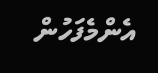އެންމެފަހުން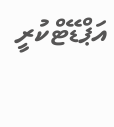އަޕްޑޭޓްކުރީ